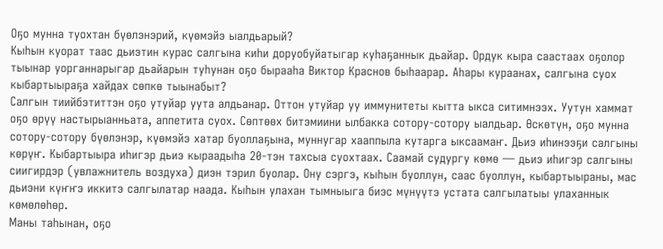Оҕо мунна туохтан бүөлэнэрий, күөмэйэ ыалдьарый?
Кыһын куорат таас дьиэтин курас салгына киһи доруобуйатыгар куһаҕаннык дьайар. Ордук кыра саастаах оҕолор тыынар уорганнарыгар дьайарын туһунан оҕо бырааһа Виктор Краснов быһаарар. Аһары кураанах, салгына суох кыбартыыраҕа хайдах сөпкө тыынабыт?
Салгын тиийбэтиттэн оҕо утуйар уута алдьанар. Оттон утуйар уу иммунитеты кытта ыкса ситимнээх. Уутун хаммат оҕо өрүү настырыанньата, аппетита суох. Сөптөөх битэмиини ылбакка сотору-сотору ыалдьар. Өскөтүн, оҕо мунна сотору-сотору бүөлэнэр, күөмэйэ хатар буоллаҕына, муннугар хааппыла кутарга ыксаамаҥ. Дьиэ иһинээҕи салгыны көрүҥ. Кыбартыыра иһигэр дьиэ кыраадыһа 20-тэн тахсыа суохтаах. Саамай судургу көмө — дьиэ иһигэр салгыны сиигирдэр (увлажнитель воздуха) диэн тэрил буолар. Ону сэргэ, кыһын буоллун, саас буоллун, кыбартыыраны, мас дьиэни күҥҥэ иккитэ салгылатар наада. Кыһын улахан тымныыга биэс мүнүүтэ устата салгылатыы улаханнык көмөлөһөр.
Маны таһынан, оҕо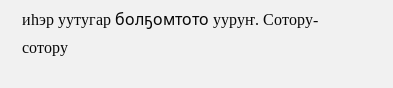иһэр уутугар болҕомтото ууруҥ. Сотору-сотору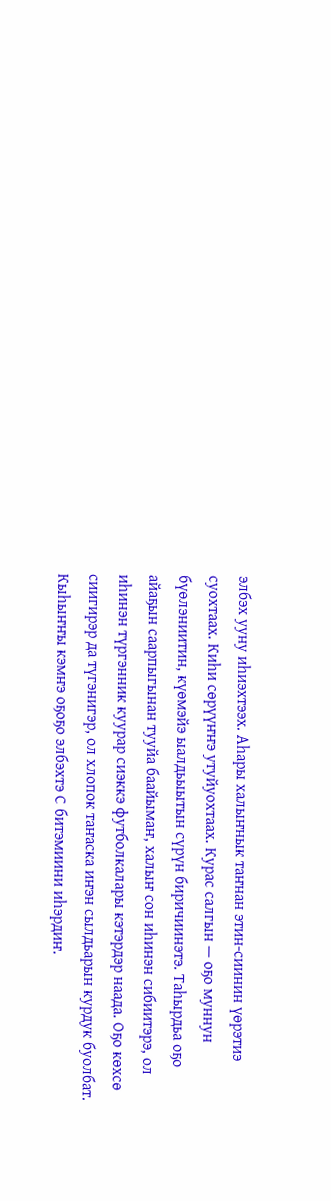элбэх ууну иһиэхтээх. Аһары халыҥнык таҥнан этин-сиинин үөрэтиэ суохтаах. Киһи сөрүүҥҥэ утуйуохтаах. Курас салгын — оҕо муннун бүөлэниитин, күөмэйэ ыалдьыытын сүрүн биричиинэтэ. Таһырдьа оҕо айаҕын саарпыгынан тууйа баайымаҥ, халыҥ сон иһинэн сибиитэрэ, ол иһинэн түргэнник куурар сиэккэ футболкалары кэтэрдэр наада. Оҕо көхсө сиигирэр да түгэнигэр, ол хлопок таҥаска иҥэн сылдьарын курдук буолбат.
Кыһыҥҥы кэмҥэ оҕоҕо элбэхтэ С битэмиини иһэрдиҥ.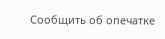Сообщить об опечатке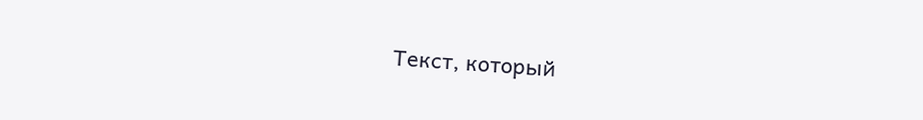Текст, который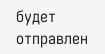будет отправлен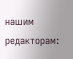нашим редакторам: